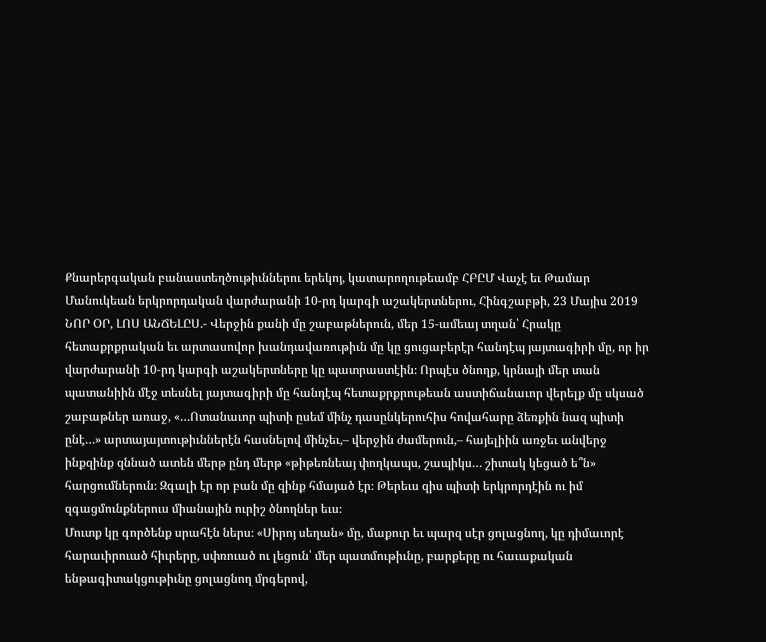Քնարերգական բանաստեղծութիւններու երեկոյ, կատարողութեամբ ՀԲԸՄ Վաչէ եւ Թամար Մանուկեան երկրորդական վարժարանի 10-րդ կարգի աշակերտներու, Հինգշաբթի, 23 Մայիս 2019
ՆՈՐ ՕՐ, ԼՈՍ ԱՆՃԵԼԸՍ.- Վերջին քանի մը շաբաթներուն, մեր 15-ամեայ տղան՝ Հրակը հետաքրքրական եւ արտասովոր խանդավառութիւն մը կը ցուցաբերէր հանդէպ յայտագիրի մը, որ իր վարժարանի 10-րդ կարգի աշակերտները կը պատրաստէին։ Որպէս ծնողք, կրնայի մեր տան պատանիին մէջ տեսնել յայտագիրի մը հանդէպ հետաքրքրութեան աստիճանաւոր վերելք մը սկսած շաբաթներ առաջ, «…Ոտանաւոր պիտի ըսեմ մինչ դասընկերուհիս հովահարը ձեռքին նազ պիտի ընէ…» արտայայտութիւններէն հասնելով մինչեւ,– վերջին ժամերուն,– հայելիին առջեւ անվերջ ինքզինք զննած ատեն մերթ ընդ մերթ «թիթեռնեայ փողկապս, շապիկս… շիտակ կեցած ե՞ն» հարցումներուն։ Զգալի էր որ բան մը զինք հմայած էր։ Թերեւս զիս պիտի երկրորդէին ու իմ զգացմունքներուս միանային ուրիշ ծնողներ եւս։
Մուտք կը գործենք սրահէն ներս։ «Սիրոյ սեղան» մը, մաքուր եւ պարզ սէր ցոլացնող, կը դիմաւորէ հարաւիրուած հիւրերը, սփռուած ու լեցուն՝ մեր պատմութիւնը, բարքերը ու հաւաքական ենթագիտակցութիւնը ցոլացնող մրգերով,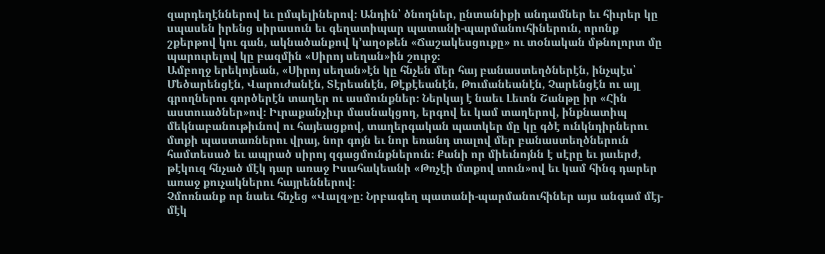զարդեղէններով եւ ըմպելիներով։ Անդին՝ ծնողներ, ընտանիքի անդամներ եւ հիւրեր կը սպասեն իրենց սիրասուն եւ գեղատիպար պատանի-պարմանուհիներուն, որոնք շքերթով կու գան, ակնածանքով կ՚աղօթեն «Ճաշակեսցուքը» ու տօնական մթնոլորտ մը պարուրելով կը բազմին «Սիրոյ սեղան»ին շուրջ։
Ամբողջ երեկոյեան, «Սիրոյ սեղան»էն կը հնչեն մեր հայ բանաստեղծներէն, ինչպէս՝ Մեծարենցէն, Վարուժանէն, Տէրեանէն, Թէքէեանէն, Թումանեանէն, Չարենցէն ու այլ գրողներու գործերէն տաղեր ու ասմունքներ։ Ներկայ է նաեւ Լեւոն Շանթը իր «Հին աստուածներ»ով։ Իւրաքանչիւր մասնակցող, երգով եւ կամ տաղերով, ինքնատիպ մեկնաբանութիւնով ու հայեացքով, տաղերգական պատկեր մը կը գծէ ունկնդիրներու մտքի պաստառներու վրայ, նոր գոյն եւ նոր եռանդ տալով մեր բանաստեղծներուն համտեսած եւ ապրած սիրոյ զգացմունքներուն։ Քանի որ միեւնոյնն է սէրը եւ յաւերժ, թէկուզ հնչած մէկ դար առաջ Իսահակեանի «Թռչէի մտքով տուն»ով եւ կամ հինգ դարեր առաջ քուչակներու հայրեններով։
Չմոռնանք որ նաեւ հնչեց «Վալզ»ը։ Նրբագեղ պատանի-պարմանուհիներ այս անգամ մէյ-մէկ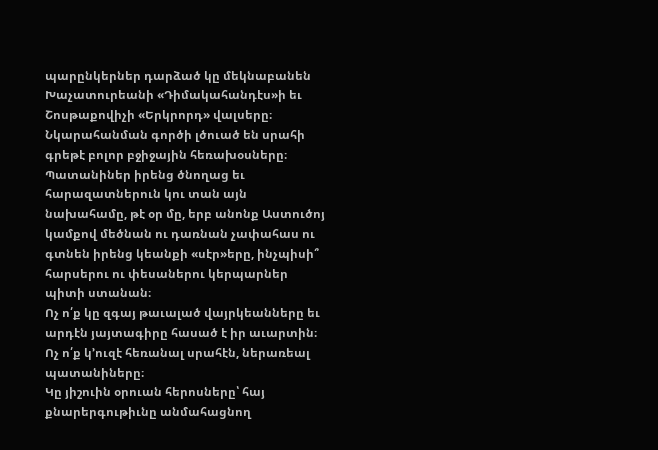պարընկերներ դարձած կը մեկնաբանեն Խաչատուրեանի «Դիմակահանդէս»ի եւ Շոսթաքովիչի «Երկրորդ» վալսերը։ Նկարահանման գործի լծուած են սրահի գրեթէ բոլոր բջիջային հեռախօսները։ Պատանիներ իրենց ծնողաց եւ հարազատներուն կու տան այն նախահամը, թէ օր մը, երբ անոնք Աստուծոյ կամքով մեծնան ու դառնան չափահաս ու գտնեն իրենց կեանքի «սէր»երը, ինչպիսի՞ հարսերու ու փեսաներու կերպարներ պիտի ստանան։
Ոչ ո՛ք կը զգայ թաւալած վայրկեանները եւ արդէն յայտագիրը հասած է իր աւարտին։ Ոչ ո՛ք կ՚ուզէ հեռանալ սրահէն, ներառեալ պատանիները։
Կը յիշուին օրուան հերոսները՝ հայ քնարերգութիւնը անմահացնող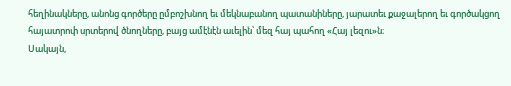հեղինակները, անոնց գործերը ըմբոշխնող եւ մեկնաբանող պատանիները, յարատեւ քաջալերող եւ գործակցող հայատրոփ սրտերով ծնողները, բայց ամէնէն աւելին՝ մեզ հայ պահող «Հայ լեզու»ն։
Սակայն,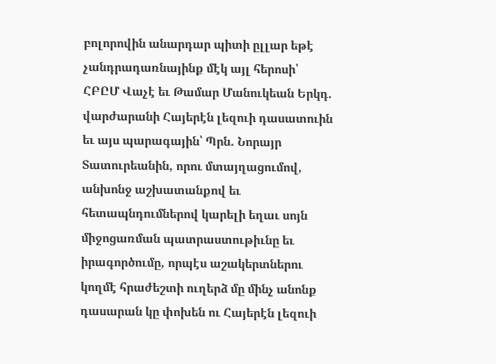բոլորովին անարդար պիտի ըլլար եթէ չանդրադառնայինք մէկ այլ հերոսի՝ ՀԲԸՄ Վաչէ եւ Թամար Մանուկեան Երկդ. վարժարանի Հայերէն լեզուի դասատուին եւ այս պարագային՝ Պրն. Նորայր Տատուրեանին, որու մտայղացումով, անխոնջ աշխատանքով եւ հետապնդումներով կարելի եղաւ սոյն միջոցառման պատրաստութիւնը եւ իրագործումը, որպէս աշակերտներու կողմէ հրաժեշտի ուղերձ մը մինչ անոնք դասարան կը փոխեն ու Հայերէն լեզուի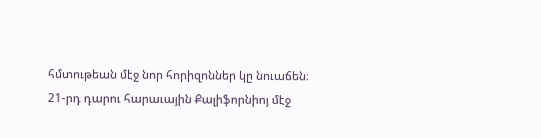հմտութեան մէջ նոր հորիզոններ կը նուաճեն։
21-րդ դարու հարաւային Քալիֆորնիոյ մէջ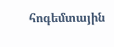հոգեմտային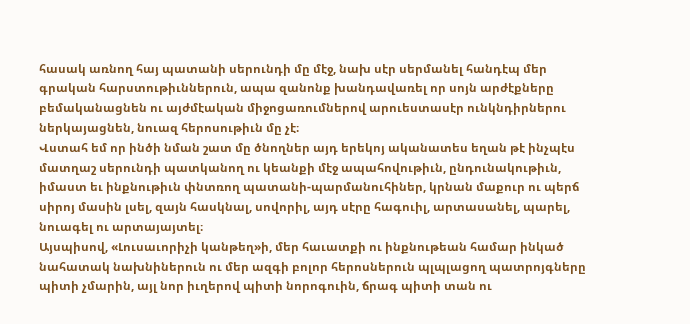հասակ առնող հայ պատանի սերունդի մը մէջ, նախ սէր սերմանել հանդէպ մեր գրական հարստութիւններուն, ապա զանոնք խանդավառել որ սոյն արժէքները բեմականացնեն ու այժմէական միջոցառումներով արուեստասէր ունկնդիրներու ներկայացնեն, նուազ հերոսութիւն մը չէ։
Վստահ եմ որ ինծի նման շատ մը ծնողներ այդ երեկոյ ականատես եղան թէ ինչպէս մատղաշ սերունդի պատկանող ու կեանքի մէջ ապահովութիւն, ընդունակութիւն, իմաստ եւ ինքնութիւն փնտռող պատանի-պարմանուհիներ, կրնան մաքուր ու պերճ սիրոյ մասին լսել, զայն հասկնալ, սովորիլ, այդ սէրը հագուիլ, արտասանել, պարել, նուագել ու արտայայտել։
Այսպիսով, «Լուսաւորիչի կանթեղ»ի, մեր հաւատքի ու ինքնութեան համար ինկած նահատակ նախնիներուն ու մեր ազգի բոլոր հերոսներուն պլպլացող պատրոյգները պիտի չմարին, այլ նոր իւղերով պիտի նորոգուին, ճրագ պիտի տան ու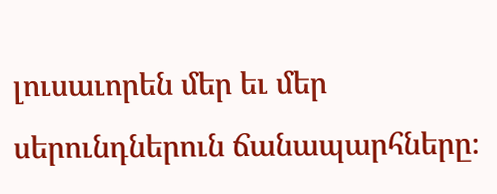լուսաւորեն մեր եւ մեր սերունդներուն ճանապարհները։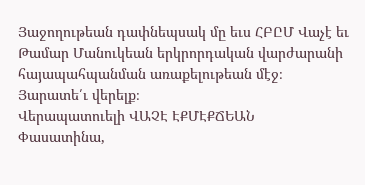Յաջողութեան դափնեպսակ մը եւս ՀԲԸՄ Վաչէ եւ Թամար Մանուկեան երկրորդական վարժարանի հայապահպանման առաքելութեան մէջ։ Յարատե՛ւ վերելք։
Վերապատուելի ՎԱՉԷ ԷՔՄԷՔՃԵԱՆ
Փասատինա,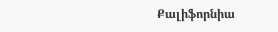Քալիֆորնիա